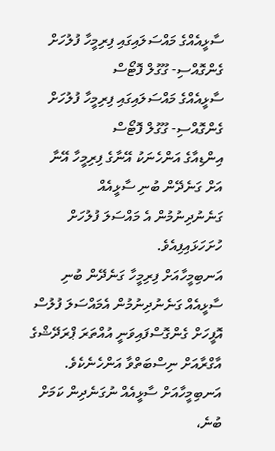ސާޅީއެއްގެ މައްސަލައިގައި ފިރިމީހާ ފުލުހަށް ގެންގޮއްސި- ގޫގުލް ފޮޓޯސް
ސާޅީއެއްގެ މައްސަލައިގައި ފިރިމީހާ ފުލުހަށް ގެންގޮއްސި- ގޫގުލް ފޮޓޯސް
އިންޑިއާގެ އަންހެނަކު އޭނާގެ ފިރިމީހާ އޭނާ އަށް ގަނެދޭން ބުނި ސާޅީއެއް ގަނެނުދިނުމުން އެ މައްސަލަ ފުލުހަށް ހުށަހަޅައިފިއެވެ.
އަނބިމީހާއަށް ފިރިމީހާ ގަނެދޭން ބުނި ސާޅީއެއް ގަނެނުދިނުމުން އެމައްސަލަ ފުލުސް އޮފީހަށް ގެންގޮސްފައިވަނީ އުއްތަރަ ޕްރަދޭޝްގެ އާގްރާއަށް ނިސްބަތްވާ އަންހެނެކެވެ.
އަނބިމީހާއަށް ސާޅީއެއް ނުގަނެދިން ކަމަށް ބުނެ،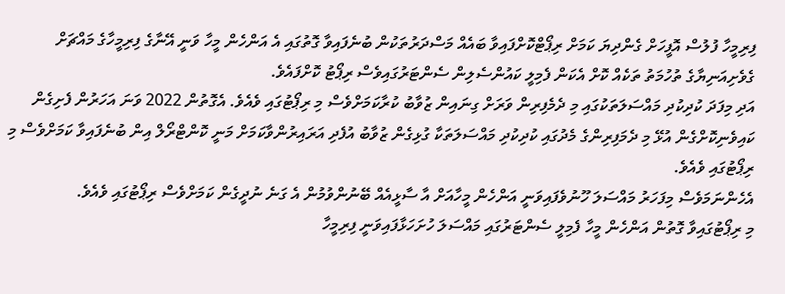ފިރިމީހާ ފުލުސް އޮފީހަށް ގެންދިޔަ ކަމަށް ރިޕޯޓްކޮށްފައިވާ ބައެއް މަސްދަރުތަކުން ބުނެފައިވާ ގޮތުގައި އެ އަންހެން މީހާ ވަނީ އޭނާގެ ފިރިމީހާގެ މައްޗަށް ގެވެށިއަނިޔާގެ ތުހުމަތު ތަކެއް ކޮށް އެކަން ފެމިލީ ކައުންސެލިން ސެންޓަރުގައިވެސް ރިޕޯޓު ކޮށްފައެވެ.
އަދި މިފަދަ ކުދިކުދި މައްސަލަތަކުގައި މި ދެމެފިރިން ވަރަށް ގިނައިން ޒުވާބު ކުރާކަމަށްވެސް މި ރިޕޯޓުގައި ވެއެވެ. އެގޮތުން 2022 ވަނަ އަހަރުން ފެށިގެން ކައިވެނިކޮށްގެން އުޅޭ މި ދެމަފިރިންގެ މެދުގައި ކުދިކުދި މައްސަލަތަކާ ގުޅިގެން ޒުވާބު އުފެދި އަރައިރުންވާކަމަށް މަނީ ކޮންޓްރޯލް އިން ބުނެފައިވާ ކަމަށްވެސް މި ރިޕޯޓުގައި ވެއެވެ.
އެހެންނަމަވެސް މިފަހަރު މައްސަލަ ހޫނުވެފައިވަނީ އަންހެން މީހާއަށް އާ ސާޅީއެއް ބޭނުންވުމުން އެ ގަނެ ނުދީގެން ކަމަށްވެސް ރިޕޯޓުގައި ވެއެވެ.
މި ރިޕޯޓުގައިވާ ގޮތުން އަންހެން މީހާ ފެމިލީ ސެންޓަރުގައި މައްސަލަ ހުށަހަޅާފައިވަނީ ފިރިމީހާ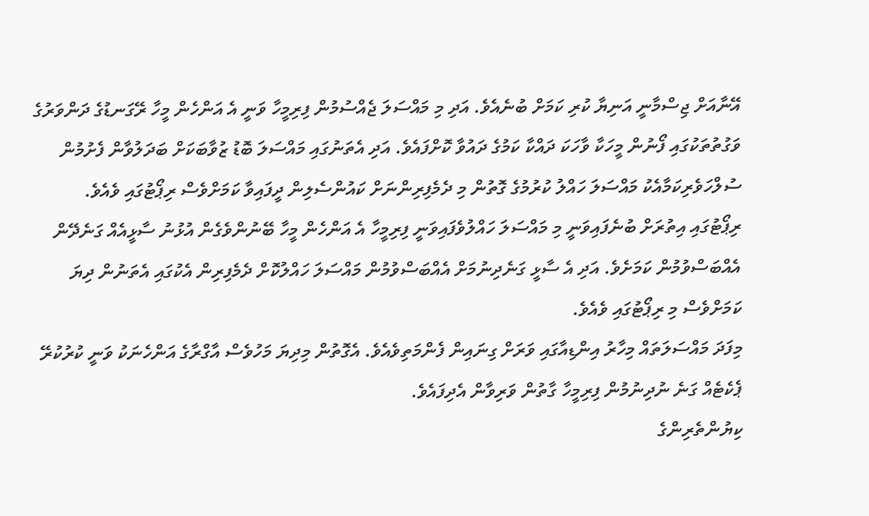އޭނާއަށް ޖިސްމާނީ އަނިޔާ ކުރި ކަމަށް ބުނެއެވެ. އަދި މި މައްސަލަ ޖެއްސުމުން ފިރިމީހާ ވަނީ އެ އަންހެން މީހާ ރޭގަނޑުގެ ދަންވަރުގެ ވަގުތުތަކުގައި ފޯނުން މީހަކާ ވާހަކަ ދައްކާ ކަމުގެ ދައުވާ ކޮށްފައެވެ. އަދި އެތަނުގައި މައްސަލަ ބޮޑު ޒުވާބަކަށް ބަދަލުވާން ފެށުމުން ސުލްހަވެރިކަމާއެކު މައްސަލަ ހައްލު ކުރުމުގެ ގޮތުން މި ދެމެފިރިންނަށް ކައުންސެލިން ދީފައިވާ ކަމަށްވެސް ރިޕޯޓުގައި ވެއެވެ.
ރިޕޯޓުގައި އިތުރަށް ބުނެފައިވަނީ މި މައްސަލަ ހައްލުވެފައިވަނީ ފިރިމީހާ އެ އަންހެން މީހާ ބޭނުންވެގެން އުޅުނު ސާޅީއެއް ގަނެދޭން އެއްބަސްވުމުން ކަމަށެވެ. އަދި އެ ސާޅީ ގަނެދިނުމަށް އެއްބަސްވުމުން މައްސަލަ ހައްލުކޮށް ދެމެފިރިން އެކުގައި އެތަނުން ދިޔަ ކަމަށްވެސް މި ރިޕޯޓުގައި ވެއެވެ.
މިފަދަ މައްސަލަތައް މިހާރު އިންޑިއާގައި ވަރަށް ގިނައިން ފެންމަތިވެއެވެ. އެގޮތުން މިދިޔަ މަހުވެސް އާގްރާގެ އަންހެނަކު ވަނީ ކުރުކުރޭ ޕެކެޓެއް ގަނެ ނުދިނުމުން ފިރިމީހާ ގާތުން ވަރިވާން އެދިފައެވެ.
ކިޔުންތެރިންގެ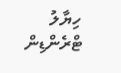ހިޔާލު
ޓްރެންޑިން